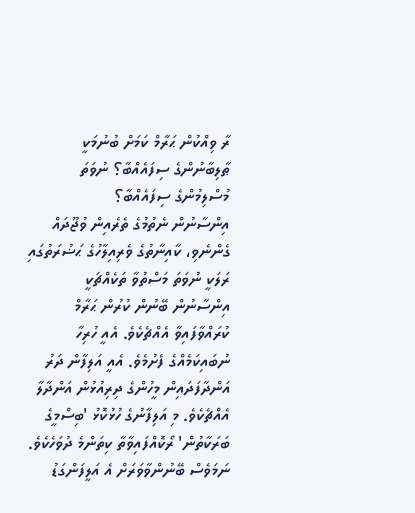ރާ ވިއްކުން ޙަރާމް ކަމަށް ބުނުމަކީ ޠާލިބާނުންގެ ސިފައެއްބާ؟ ނުވަތަ މުސްލިމުންގެ ސިފައެއްބާ؟
އިންސާނުން ނެތުމުގެ ތެރެއިން ވުޖޫދައް ގެންނެވި، ކާއިނާތުގެ ވެރިއިލާހުގެ ޙަޟުރަތުގައި ރަލަކީ ނުވަތަ މަސްތުވާ ތަކެއްޗަކީ އިންސާނުން ބޭނުން ކުރުން ޙަރާމް ކުރައްވާފައިވާ އެއްޗެކެވެ. އެއީ ހުރިހާ ނުބައިކަމެއްގެ ފެށުމެވެ. އެއީ އަލިފާން ދަރު އަންދާފަދައިން މީހުންގެ ދިރިއުޅުން އަންދާލާ އެއްޗެކެވެ. މި އަލިފާނުގެ ހުޅުކޮޅު 'ބިސްމީގެ ބަރަކާތުން' ރޯކޮއްފައިވާތާ ކިތަންމެ ދުވަހެކެވެ. ނަމަވެސް ބޭނުންވާވަރަށް އެ އަލީފަންގަޑު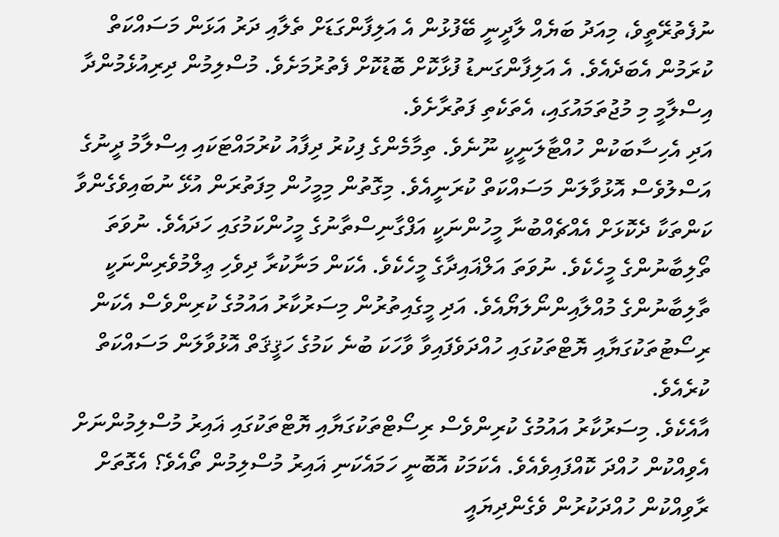ނުފެތުރޭތީވެ، މިއަދު ބަޔެއް ލާދީނީ ބޭފުޅުން އެ އަލިފާންގަޑަށް ތެލާއި ދަރު އަޅަން މަސައްކަތް ކުރަމުން އެބަދެއެވެ. އެ އަލިފާންގަނޑު ފުޅާކޮށް ބޮޑުކޮށް ފެތުރުމަށެވެ. މުސްލިމުން ދިރިއުޅެމުންދާ އިސްލާމީ މި މުޖުތަމައުގައި، އެތަކެތި ފަތުރާށެވެ.
އަދި އެހިސާބަކުން ހުއްޓާލަނީކީ ނޫނެވެ. ތިމާމެންގެ ފިކުރު ދިފާއު ކުރުމައްޓަކައި އިސްލާމު ދީނުގެ އަސްލުވެސް އޮޅުވާލަން މަސައްކަތް ކުރަނީއެވެ. މިގޮތުން މިމީހުން މިފަތުރަން އުޅޭ ނުބައިވެގެންވާ ކަންތަކާ ދެކޮޅަށް އެއްޗެއްބުނާ މީހުންނަކީ އަފްގާނިސްތާނުގެ މީހުންކަމުގައި ހަދައެވެ. ނުވަތަ ތޯލިބާނުންގެ މީހެކެވެ. ނުވަތަ އަލްޣައިދާގެ މީހެކެވެ. އެކަން މަނާކުރާ ދިވެހި ޢިލްމުވެރިންނަކީ ތާލިބާނުންގެ މުއްލާއިންނޯލަޔޯއެވެ. އަދި މީގެއިތުރުން މިސަރުކާރު އައުމުގެ ކުރިންވެސް އެކަން ރިސޯޓުތަކުގަޔާއި ޔޮޓްތަކުގައި ހުއްދަވެފައިވާ ވާހަކަ ބުނެ ކަމުގެ ހަޤީޤަތް އޮޅުވާލަން މަސައްކަތް ކުރެއެވެ.
އާއެކެވެ. މިސަރުކާރު އައުމުގެ ކުރިންވެސް ރިސޯޓްތަކުގަޔާއި ޔޮޓްތަކުގައި ޣައިރު މުސްލިމުންނަށް އެވިއްކުން ހުއްދަ ކޮއްފައިވެއެވެ. އެކަމަކު އޮބޮނީ ހަމައެކަނި ޣައިރު މުސްލިމުން ތޯއެވެ؟ އެގޮތަށް ރާވިއްކުން ހުއްދަކުރުން ވެގެންދިޔައީ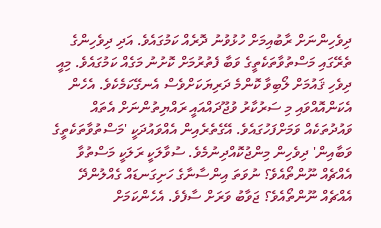ދިވެހިންނަށް ރާބުއިމަށް ހުޅުވުނު ދޮރެއް ކަމުގައެވެ. އަދި ދިވެހިންގެ ތެރޭގައި މަސްތުވާތަކެތީގެ ވަބާ ފެތުރުމަށް ކޮށުނު މަގެއް ކަމުގައެވެ. މިއީ ދިވެހި ޤައުމަށް ލޯބިވާ ކޮންމެ ދަރިޔަކަށްވެސް އެނގޭކަމެކެވެ. އެހެން އެކަންއޮއްވައި މި ސަރުކާރު ވުޖޫދައްއައީ ރައްޔިތުންނަށް އެތައް ވައުދުތަކެއް ވަމަށްފަހުގައެވެ. އޭގެތެރެއިން އެއްވައުދަކީ 'މަސްތުވާތަކެތީގެ ވަބާއިން' ދިވެހިން މިންޖުކޮއްދިނުމެވެ. ސުވާލަކީ ރަލަކީ މަސްތުވާ އެއްޗެއް ނޫންތޯއެވެ؟ ނުވަތަ އިންސާނާގެ ހަށިގަނޑައް ގެއްލުންދޭ އެއްޗެއް ނޫންތޯއެވެ؟ ޖަވާބު ވަރަށް ސާފެވެ. އެހެންކަމަށް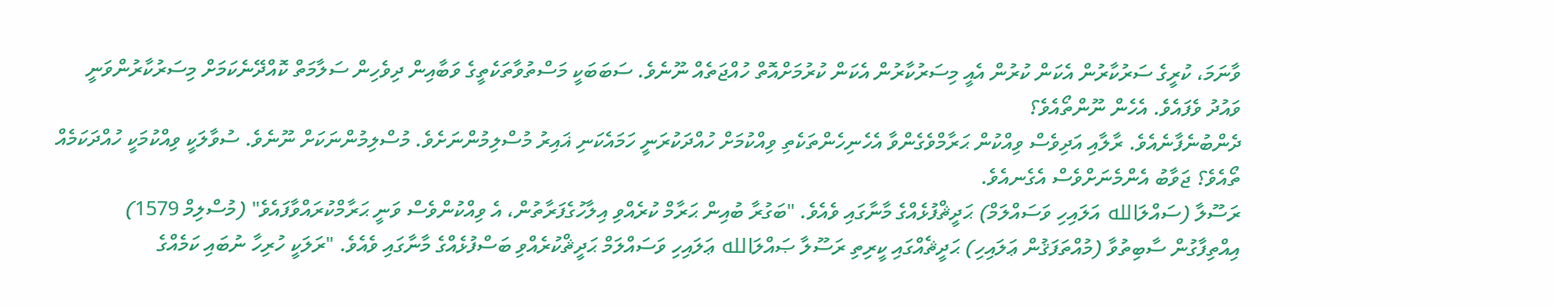ވާނަމަ، ކުރީގެ ސަރުކާރުން އެކަން ކުރުން އެއީ މިސަރުކާރުން އެކަން ކުރުމަށްއޮތް ހުއްޖަތެއް ނޫނެވެ. ސަބަބަކީ މަސްތުވާތަކެތީގެ ވަބާއިން ދިވެހިން ސަލާމަތް ކޮއްދޭނެކަމަށް މިސަރުކާރުންވަނީ ވައުދު ވެފައެވެ. އެހެން ނޫންތޯއެވެ؟
ދެންބުނެފާނެއެވެ. ރާލާއި އަދިވެސް ވިއްކުން ޙަރާމްވެގެންވާ އެހެނިހެންތަކެތި ވިއްކުމަށް ހުއްދަކުރަނީ ހަމައެކަނި ޣައިރު މުސްލިމުންނަށެވެ. މުސްލިމުންނަކަށް ނޫނެވެ. ސުވާލަކީ ވިއްކުމަކީ ހުއްދަކަމެއް ތޯއެވެ؟ ޖަވާބު އެންމެނަށްވެސް އެގެނއެވެ.
ރަސޫލާ (ސައްލަالله އަލައިހި ވަސައްލަމް) ޙަދީޘްފުޅެއްގެ މާނާގައި ވެއެވެ. "ބަގުރާ ބުއިން ޙަރާމް ކުރެއްވި އިލާހުގެފަރާތުން، އެ ވިއްކުންވެސް ވަނީ ޙަރާމްކުރައްވާފައެވެ" (މުސްލިމް 1579)
އިއްތިފާގުން ސާބިތުވާ (މުއްތަފަޤުން ޢަލައިހި) ޙަދީޘެއްގައި ކީރިތި ރަސޫލާ ޞައްލަالله ޢަލައިހި ވަސައްލަމް ޙަދީޘްކުރެއްވި ބަސްފުޅެއްގެ މާނާގައި ވެއެވެ. "ރަލަކީ ހުރިހާ ނުބައި ކަމެއްގެ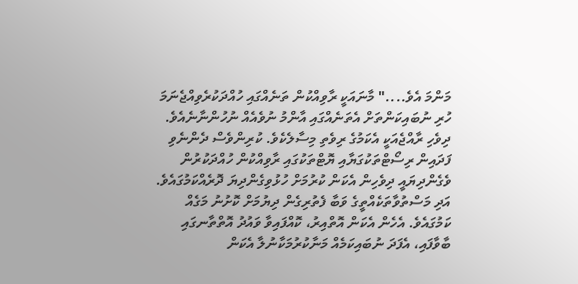މަންމަ އެވެ...." މާނައަކީ ރާވިއްކުން ތަނެއްގައި ހުއްދަކުރެވިއްޖެނަމަ ހުރި ނުބައިކަންތަށް އެތަނެއްގައި އާންމު ނުވެއެއް ނުހުންނާނެއެވެ. ދިވެހި ރާއްޖެއަކީ އެކަމުގެ ރިވެތި މިސާލެކެވެ. ކުރިންވެސް ދެންނެވި ފަދައިން ރިސޯޓްތަކުގަޔާއި ޔޮޓްތަކުގައި ރާވިއްކުން ހުއްދަކުރުން ވެގެންދިޔައީ ދިވެހިން އެކަން ކުރުމަށް ހުޅުވިގެންދިޔަ ދޮރެއްކަމުގައެވެ. އަދި މަސްތުވާތަކެއްތީގެ ވަބާ ފެތުރިގެން ދިޔުމަށް ކޮށުނު މަގެއް ކަމުގައެވެ. އެހެން އެކަން އޮތްއިރު، ކޮއްފައިވާ ވައުދު އޮތްތާނގައި ބާވާފައި، އެފަދަ ނުބައިކަމެއް މަނާކުރުމަކާނުލާ އެކަން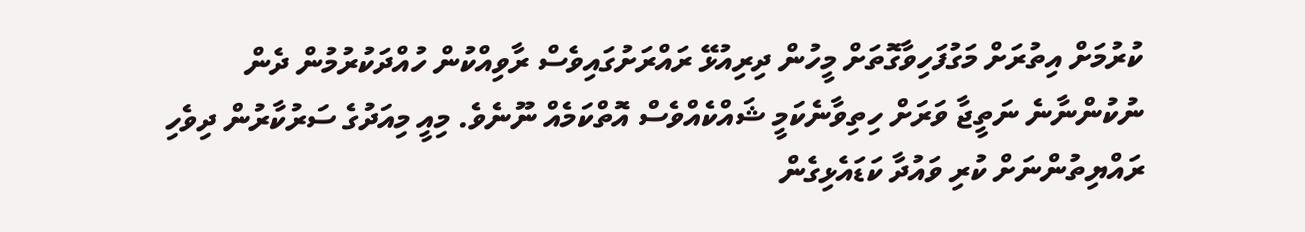ކުރުމަށް އިތުރަށް މަގުފަހިވާގޮތަށް މީހުން ދިރިއުޅޭ ރައްރަށުގައިވެސް ރާވިއްކުން ހުއްދަކުރުމުން ދެން ނުކުންނާނެ ނަތީޖާ ވަރަށް ހިތިވާނެކަމީ ޝައްކެއްވެސް އޮތްކަމެއް ނޫނެވެ. މިއީ މިއަދުގެ ސަރުކާރުން ދިވެހި ރައްޔިތުންނަށް ކުރި ވައުދާ ކަޑައެޅިގެން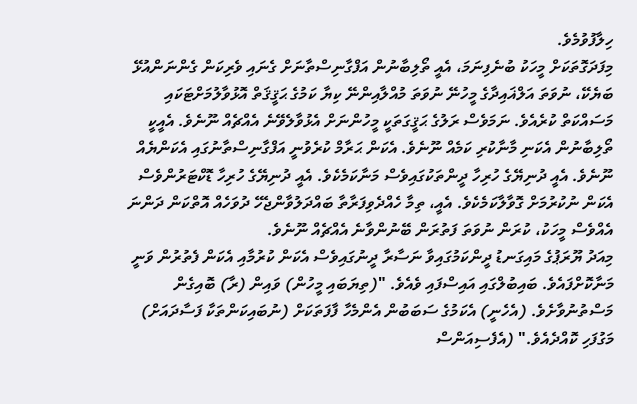ހިލާފުވުމެވެ.
މިފަދަގޮތަކަށް މީހަކު ބުނެފިނަމަ، އެއީ ތޯލިބާނުން އަފްގާނިސްތާނަށް ގެނައި ވެރިކަން ގެންނަންއުޅޭ ބަޔެކޭ، ނުވަތަ އަލްޣައިދާގެ މީހުނޭ ނުވަތަ މުއްލާއިންނޭ ކިޔާ ކަމުގެ ޙަޤީޤަތް އޮޅުވާލުމަށްޓަކައި މަސައްކަތް ކުރެއެވެ. ނަމަވެސް ރަލުގެ ޙަޤީގަތަކީ މީހުންނަށް އެޅުވާލެވޭނެ އެއްޗެއް ނޫނެވެ. އެއީކީ ތޯލިބާނުން އެކަނި މާނާކުރި ކަމެއް ނޫނެވެ. އެކަން ޙަރާމް ކުރެވުނީ އަފްގާނިސްތާނުގައި އެކަންޔެއް ނޫނެވެ. އެއީ ދުނިޔޭގެ ހުރިހާ ދީންތަކުގައިވެސް މަނާކަމެކެވެ. އެއީ ދުނިޔޭގެ ހުރިހާ ޑޮކްޓަރުންވެސް އެކަން ނުކުރުމަށް ގޮވާލާކަމެކެވެ. އެއީ، ތިމާ ހެއްދެވިފަރާތާ ބައްދަލުވާންޖެހޭ ދުވަހެއް އޮތްކަން ދަންނަ އެއްވެސް މީހަކު، ކުރަން ނުވަތަ ފަތުރަން ބޭނުންވާނެ އެއްޗެއް ނޫނެވެ.
މިއަދު ޔޫރަޕުގެ މައިގަނޑު ދީންކަމުގައިވާ ނަސާރާ ދީނުގައިވެސް އެކަން ކުރުމާއި އެކަން ފެތުރުން ވަނީ މަނާކޮށްފައެވެ. ބައިބުލްގައި އައިސްފައި ވެއެވެ. "(ތިޔަބައި މީހުން) ވައިން (ރާ) ބޮއިގެން މަސްތުނުވާށެވެ. (އެހެނީ) އެކަމުގެ ސަބަބުން އެންމެހާ ފާފަތަކަށް (ނުބައިކަންތަކާ ފަސާދައަށް) މަގުފަހި ކޮއްދެއެވެ." (އެފެސިއަންސް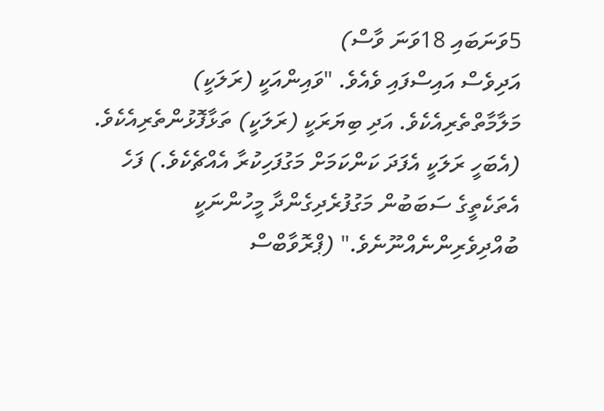5ވަނަބައި 18ވަނަ ވާސް)
އަދިވެސް އައިސްފައި ވެއެވެ. "ވައިންއަކީ (ރަލަކީ) މަލާމާތްތެރިއެކެވެ. އަދި ބިޔަރަކީ (ރަލަކީ) ތަޅާފޮޅުންތެރިއެކެވެ. (އެބަހީ ރަލަކީ އެފަދަ ކަންކަމަށް މަގުފަހިކުރާ އެއްޗެކެވެ.) ފަހެ އެތަކެތީގެ ސަބަބުން މަގުފުރެދިގެންދާ މީހުންނަކީ ބުއްދިވެރިންނެއްނޫނެވެ." (ޕްރޮވާބްސް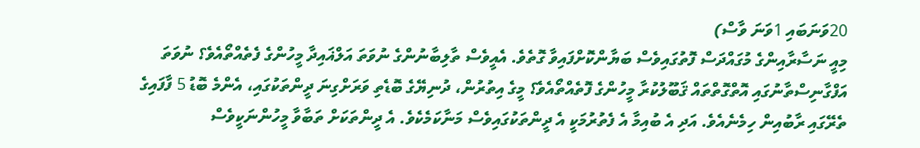20ވަނަބައި 1ވަނަ ވާސް)
މިއީ ނަސާރާއިންގެ މުގައްދަސް ފޮތުގައިވެސް ބަޔާންކޮށްފައިވާ ގޮތެވެ. އެއީވެސް ތާލިބާނުންގެ ނުވަތަ އަލްޣައިދާ މީހުންގެ ފެތެއްތޯއެވެ؟ ނުވަތަ އަފްގާނިސްތާނުގައި އޮތްގޮތްތައް ޤަބޫލުކުރާ މީހުންގެ ފޮތެއްތޯއެވެ؟ މީގެ އިތުރުން، ދުނިޔޭގެ ބޮޑެތި ވަރަށްގިނަ ދީންތަކުގައި، އެންމެ ބޮޑު 5 ފާފައިގެ ތެރޭގައި ރާބުއިން ހިމެނެއެވެ. އަދި އެ ބުއިމާ އެ ފެތުރުމަކީ އެ ދީންތަކުގައިވެސް މަނާކަމެކެވެ. އެ ދީންތަކަށް ތަބާވާ މީހުންނަކީވެސް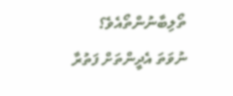ތޯލިބާނުންތޯއެވެ؟ ނުވަތަ އެދީންތަށް ފަތުރާ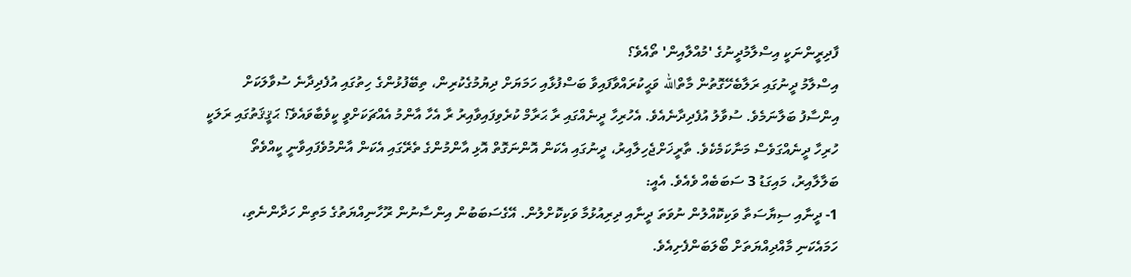ފާދިރީންނަކީ އިސްލާމުދީނުގެ 'މުއްލާއިން' ތޯއެވެ؟
އިސްލާމު ދީނުގައި ރަލާބެހޭގޮތުން މާތްالله ވަޙީކުރައްވާފައިވާ ބަސްފުޅާއި ހަމަޔަށް ދިޔުމުގެކުރިން، ތިބޭފުޅުންގެ ހިތުގައި އުފެދިދާނެ ސުވާލަކަށް އިންސާފު ބަލާނަމެވެ. ސުވާލު އުފެދިދާނެއެވެ. އެހުރިހާ ދީނެއްގައި ރާ ޙަރާމް ކުރެވިފައިވާއިރު ރާ އެހާ އާންމު އެއްޗަކަށްވީ ކީވެބާވައެވެ؟ ޙަޤީޤަތުގައި ރަލަކީ ހުރިހާ ދީނެއްގަވެސް މަނާކަމެކެވެ. ތާރީޚަށްޖެހިލާއިރު، ދީނުގައި އެކަން އޮންނަގޮތް އޮޅި އާންމުންގެ ތެރޭގައި އެކަން އާންމުވެފައިވާނީ ކީއްވެތޯ ބަލާލާއިރު، މައިގަޑު 3 ސަބަބެއް ވެއެވެ. އެއީ:
1- ދީނާއި ސިޔާސަތާ ވަކިކޮއްލުން ނުވަތަ ދީނާއި ދިރިއުޅުމާ ވަކިކޮށްލުން. އޭގެސަބަބުން އިންސާނުން ރޫހާނިއްޔަތުގެ މަތިން ހަދާންނެތި، ހަމައެކަނި މާއްދިއްޔަތަށް ބޯލަބަންފެށިއެވެ.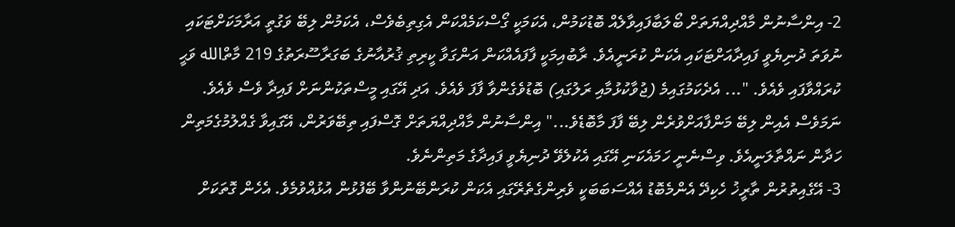2- އިންސާނުން މާއްދިއްޔަތަށް ބޯލަބާފައިވާލެއް ބޮޑުކަމުން، އެކަމަކީ ގޯސްކަމެއްކަން އެގިތިބެވެސް، އެކަމުން ލިބޭ ވަގުތީ އަރާމަކަށްޓަކައި ނުވަތަ ދުނިޔެވީ ފައިދާއަށްޓަކައި އެކަން ކުރަނީއެވެ. ރާބުއިމަކީ ފާފައެއްކަން އަންގަވާ ކީރިތި ޤުރުއާނުގެ ބަގަރާސޫރަތުގެ 219 މާތްالله ވަޙީ ކުރައްވާފައި ވެއެވެ. "... އެދެކަމުގައިމެ (ޖުވާކުޅުމާއި ރަލުގައި) ބޮޑުވެގެންވާ ފާފަ ވެއެވެ. އަދި އޭގައި މީސްތަކުންނަށް ފައިދާ ވެސް ވެއެވެ. ނަމަވެސް އެއިން ލިބޭ މަންފާއަށްވުރެން ލިބޭ ފާފަ މާބޮޑެވެ..." އިންސާނުން މާއްދިއްޔަތަށް ގޮސްފައި ތިބޭވަރުން، އޭގައިވާ ގެއްލުމުގެމަތިން ހަދާން ނައްތާލަނީއެވެ. ވިސްނެނީ ހަމައެކަނި އޭގައި އެކުލެވޭ ދުނިޔެވީ ފައިދާގެ މަތިންނެވެ.
3- އޭގެއިތުރުން ތާރީޚު ހެކިދޭ އެންމެބޮޑު އެއްސަބަބަކީ ވެރިންގެތެރޭގައި އެކަން ކުރަންބޭނުންވާ ބޭފުޅުން އުޅުއްވުމެވެ. އެހެން ގޮތަކަށް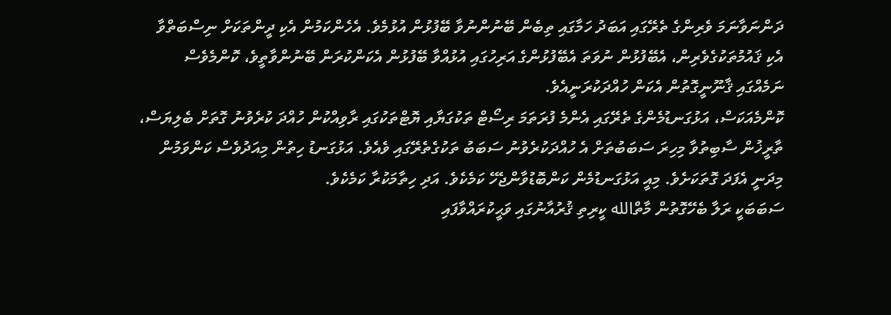ދަންނަވާނަމަ ވެރިންގެ ތެރޭގައި އަބަދު ހަމާގައި ތިބެން ބޭނުންނުވާ ބޭފުޅުން އުޅުމެވެ. އެހެންކަމުން އެކި ދީންތަކަށް ނިސްބަތްވާ އެކި ޤައުމުތަކުގެވެރިން، އެބޭފުޅުން ނުވަތަ އެބޭފުޅުންގެ އަރިހުގައި އުޅުއްވާ ބޭފުޅުން އެކަންކުރަން ބޭނުންވާތީވެ، ކޮންމެވެސް ނަމެއްގައި ޤާނޫނީގޮތުން އެކަން ހުއްދަކުރަނީއެވެ.
ކޮންމެއަކަސް، އަޅުގަނޑުމެންގެ ތެރޭގައި އެންމެ ފުރަތަމަ ރިސޯޓް ތަކުގަޔާއި ޔޮޓްތަކުގައި ރާވިއްކުން ހުއްދަ ކުރެވުނު ގޮތަށް ބެލިޔަސް، ތާރީޚުން ސާބިތުވާ މިހިރަ ސަބަބުތަށް އެ ހުއްދަކުރެވުނު ސަބަބު ތަކުގެތެރޭގައި ވެއެވެ. އަޅުގަނޑު ހިތުން މިއަދުވެސް ކަންވަމުން މިދަނީ އެފަދަ ގޮތަކަށެވެ. މިއީ އަޅުގަނޑުމެން ކަންބޮޑުވާންޖެހޭ ކަމެކެވެ. އަދި ހިތާމަކުރާ ކަމެކެވެ.
ސަބަބަކީ ރަލާ ބެހޭގޮތުން މާތްالله ކީރިތި ޤުރުއާނުގައި ވަޙީކުރައްވާފައި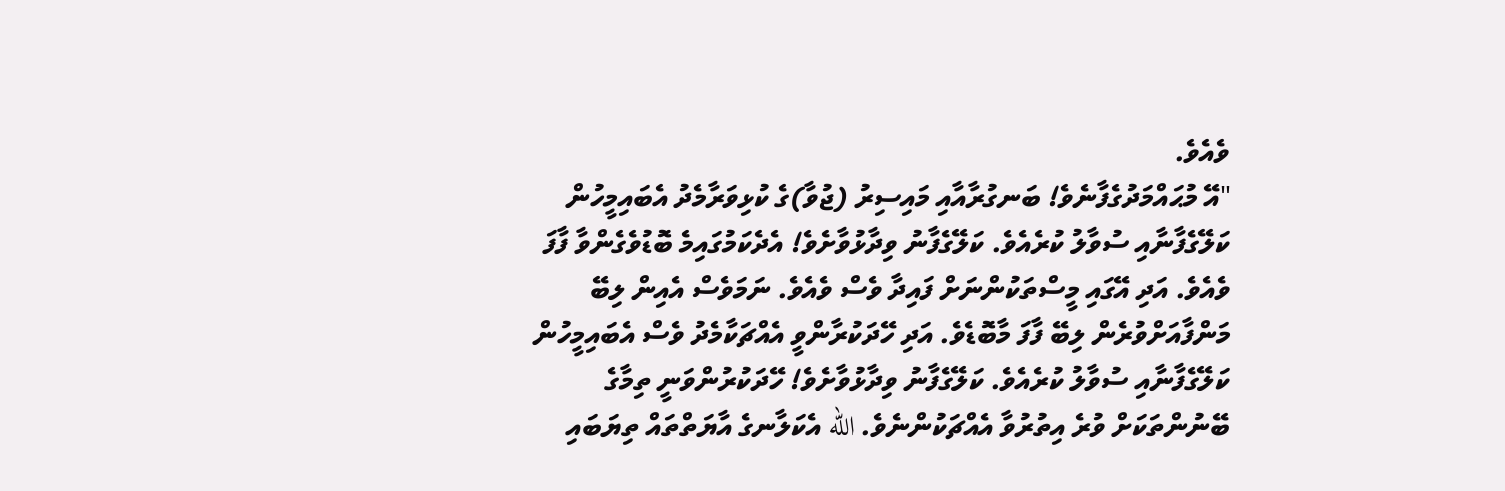ވެއެވެ.
"އޭ މުޙައްމަދުގެފާނެވެ! ބަނގުރާއާއި މައިސިރު (ޖުވާ)ގެ ކުޅިވަރާމެދު އެބައިމީހުން ކަލޭގެފާނާއި ސުވާލު ކުރެއެވެ. ކަލޭގެފާނު ވިދާޅުވާށެވެ! އެދެކަމުގައިމެ ބޮޑުވެގެންވާ ފާފަ ވެއެވެ. އަދި އޭގައި މީސްތަކުންނަށް ފައިދާ ވެސް ވެއެވެ. ނަމަވެސް އެއިން ލިބޭ މަންފާއަށްވުރެން ލިބޭ ފާފަ މާބޮޑެވެ. އަދި ހޭދަކުރާންވީ އެއްޗަކާމެދު ވެސް އެބައިމީހުން ކަލޭގެފާނާއި ސުވާލު ކުރެއެވެ. ކަލޭގެފާނު ވިދާޅުވާށެވެ! ހޭދަކުރުންވަނީ ތިމާގެ ބޭނުންތަކަށް ވުރެ އިތުރުވާ އެއްޗަކުންނެވެ. الله އެކަލާނގެ އާޔަތްތައް ތިޔަބައި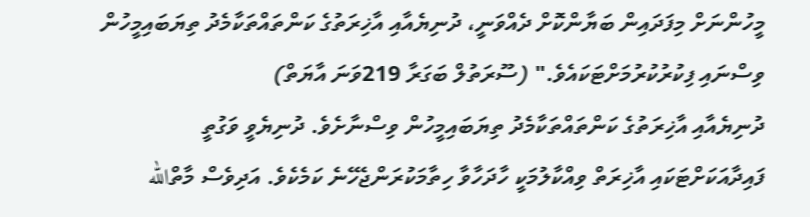މީހުންނަށް މިފަދައިން ބަޔާންކޮށް ދެއްވަނީ، ދުނިޔެއާއި އާޚިރަތުގެ ކަންތައްތަކާމެދު ތިޔަބައިމީހުން ވިސްނައި ފިކުރުކުރުމަށްޓަކައެވެ." (ސޫރަތުލް ބަގަރާ 219ވަނަ އާޔަތް)
ދުނިޔެއާއި އާޚިރަތުގެ ކަންތައްތަކާމެދު ތިޔަބައިމީހުން ވިސްނާށެވެ. ދުނިޔެވީ ވަގުތީ ފައިދާއަކަށްޓަކައި އާޚިރަތް ވިއްކާލުމަކީ ހާދަހާވާ ހިތާމަކުރަންޖެހޭނެ ކަމެކެވެ. އަދިވެސް މާތްالله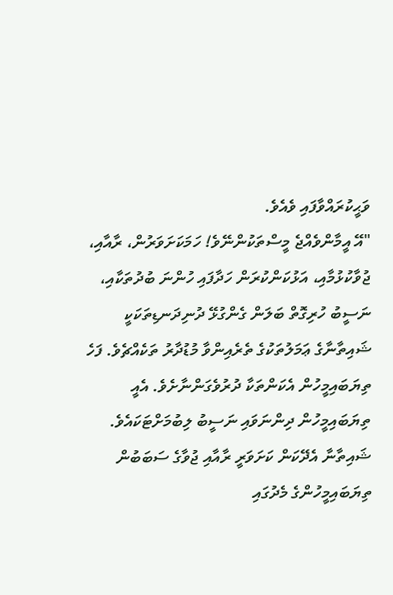ވަޙީކުރައްވާފައި ވެއެވެ.
"އޭ އީމާންވެއްޖެ މީސްތަކުންނޭވެ! ހަމަކަށަވަރުން، ރާއާއި، ޖުވާކުޅުމާއި، އަޅުކަންކުރަން ހަދާފައި ހުންނަ ބުދުތަކާއި، ނަސީބު ހުރިގޮތް ބަލަން ގެންގުޅޭ ދުނިދަނޑިތަކަކީ ޝައިތާނާގެ ޢަމަލުތަކުގެ ތެރެއިންވާ މުޑުދާރު ތަކެއްޗެވެ. ފަހެ ތިޔަބައިމީހުން އެކަންތަކާ ދުރުވެގަންނާށެވެ. އެއީ ތިޔަބައިމީހުން ދިންނަވައި ނަސީބު ލިބުމަށްޓަކައެވެ. ޝައިތާނާ އެދޭކަން ކަށަވަރީ ރާއާއި ޖުވާގެ ސަބަބުން ތިޔަބައިމީހުންގެ މެދުގައި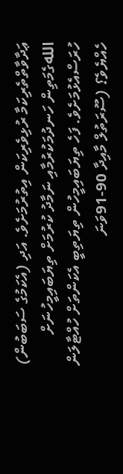ޢަދާވާތްތެރިކަމާ ރުޅިވެރިކަން އިތުރުމަށެވެ. އަދި (އެކަމުގެ ސަބަބުން) اللهގެމަތިން ހަނދުމަކުރުމާއި ނަމާދު ކުރުމަށް ތިޔަބައިމީހުނަށް ހުރަސްއެޅުމަށެވެ. ފަހެ ތިޔަބައިމީހުން ތިޔަތިބީ އެކަންތަށް ހުއްޓާލަން ހެއްޔެވެ؟ (ސޫރަތުލް މާއިދާ 90-91ވަނަ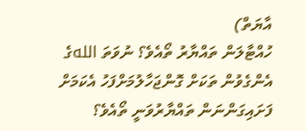އާޔަތް)
ހުއްޓާލަން ތައްޔާރު ތޯއެވެ؟ ނުވަތަ اللهގެ އެންގެވުން ތަކަށް ގޮންޖަހާލުމަށްފަހު އެކަމަށް ފަށައިގަންނަން ތައްޔާރުވަނީ ތޯއެވެ؟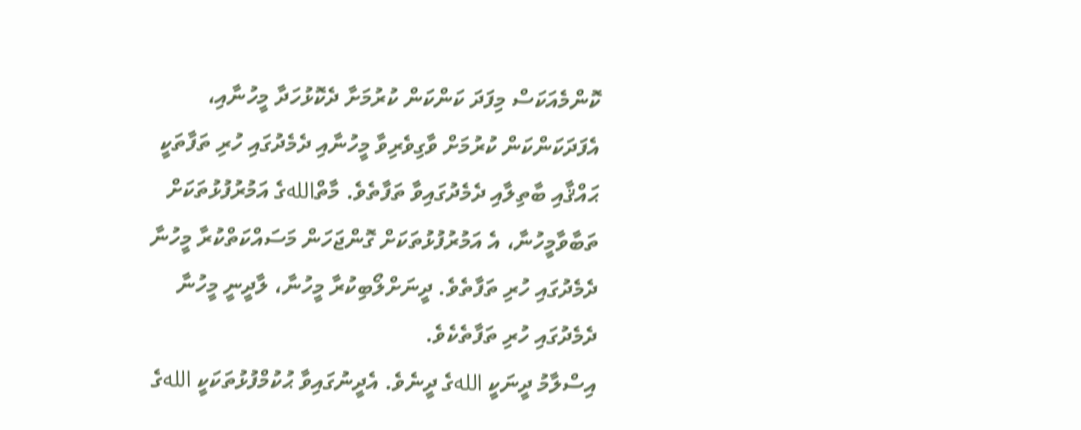ކޮންމެއަކަސް މިފަދަ ކަންކަން ކުރުމަށާ ދެކޮޅުހަދާ މީހުނާއި، އެފަދަކަންކަން ކުރުމަށް ވާގިވެރިވާ މީހުނާއި ދެމެދުގައި ހުރި ތަފާތަކީ ޙައްޤާއި ބާތިލާއި ދެމެދުގައިވާ ތަފާތެވެ. މާތްاللهގެ އަމުރުފުޅުތަކަށް ތަބާވާމީހުނާ، އެ އަމުރުފުޅުތަކަށް ގޮންޖަހަން މަސައްކަތްކުރާ މީހުނާ ދެމެދުގައި ހުރި ތަފާތެވެ. ދީނަށްލޯބިކުރާ މީހުނާ، ލާދީނީ މީހުނާ ދެމެދުގައި ހުރި ތަފާތެކެވެ.
އިސްލާމު ދީނަކީ اللهގެ ދީނެވެ. އެދީނުގައިވާ ޙުކުމްފުޅުތަކަކީ اللهގެ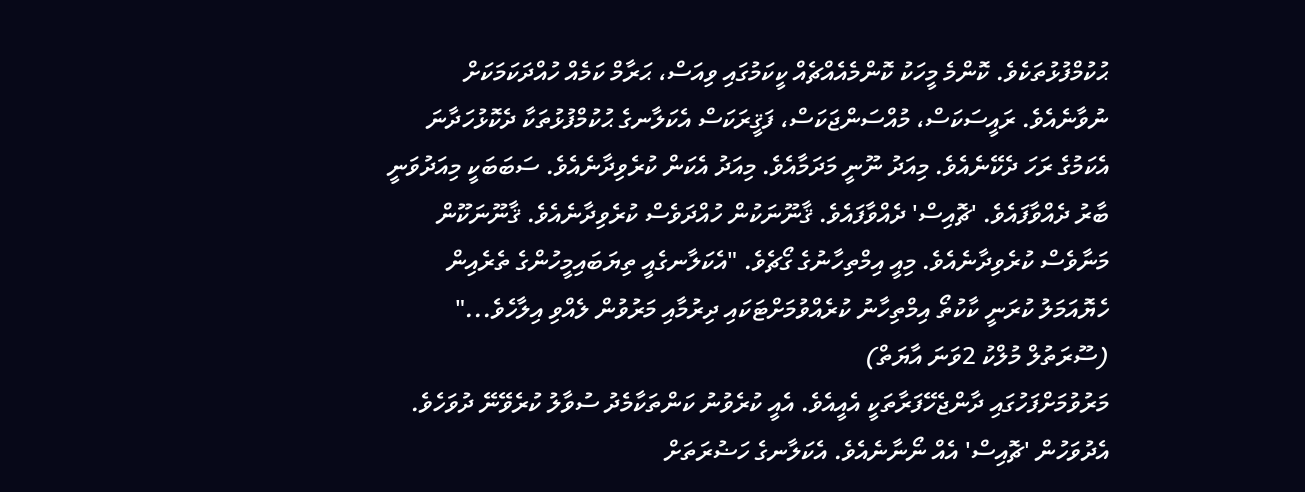ޙުކުމްފުޅުތަކެވެ. ކޮންމެ މީހަކު ކޮންމެއެއްޗެއް ކީކަމުގައި ވިއަސް، ޙަރާމް ކަމެއް ހުއްދަކަމަކަށް ނުވާނެއެވެ. ރައީސަކަސް، މުއްސަންޖަކަސް، ފަޤީރަކަސް އެކަލާނގެ ޙުކުމްފުޅުތަކާ ދެކޮޅުހަދާނަ އެކަމުގެ ރަހަ ދެކޭނެއެވެ. މިއަދު ނޫނީ މަދަމާއެވެ. މިއަދު އެކަން ކުރެވިދާނެއެވެ. ސަބަބަކީ މިއަދުވަނީ ބާރު ދެއްވާފައެވެ. 'ޗޮއިސް' ދެއްވާފައެވެ. ޤާނޫނަކުން ހުއްދަވެސް ކުރެވިދާނެއެވެ. ޤާނޫނަކޫން މަނާވެސް ކުރެވިދާނެއެވެ. މިއީ އިމްތިހާނުގެ ގޯޗެވެ. "އެކަލާނގެއީ ތިޔަބައިމީހުންގެ ތެރެއިން ހެޔޮއަމަލު ކުރަނީ ކާކުތޯ އިމްތިހާނު ކުރެއްވުމަށްޓަކައި ދިރުމާއި މަރުވުން ލެއްވި އިލާހެވެ..." (ސޫރަތުލް މުލްކު 2ވަނަ އާޔަތް)
މަރުވުމަށްފަހުގައި ދާންޖެހޭފަރާތަކީ އެއީއެވެ. އެއީ ކުރެވުނު ކަންތަކާމެދު ސުވާލު ކުރެވޭނޭ ދުވަހެވެ. އެދުވަހުން 'ޗޮއިސް' އެއް ނޯނާނެއެވެ. އެކަލާނގެ ހަޟުރަތަށް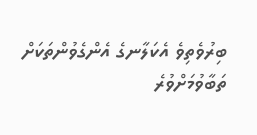ބިރުވެތިވެ އެކަލާނގެ އެންގެވުންތަކަށް ތަބާވުމަށްވުރެ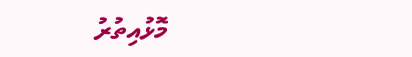މޮޅުއިތުރު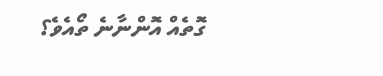ގޮތެއް އޮންނާނެ ތޯއެވެ؟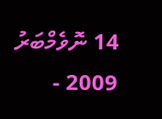14 ނޮވެމްބަރު 2009 -